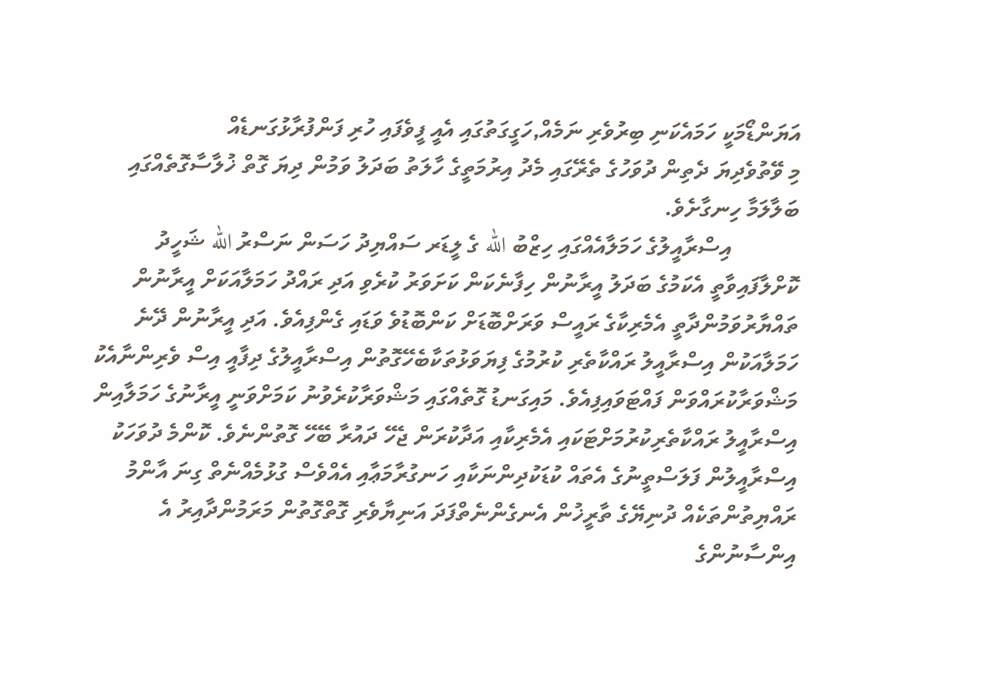އަޔަންޑޯމަކީ ހަމައެކަނި ބިރުވެރި ނަމެއް,ހަގީގަތުގައި އެއީ ފީވެފައި ހުރި ފަންފުރާޅުގަނޑެއް
މި ވޭތުވެދިޔަ ދެތިން ދުވަހުގެ ތެރޭގައި މެދު އިރުމަތީގެ ހާލަތު ބަދަލު ވަމުން ދިޔަ ގޮތް ޚުލާސާގޮތެއްގައި ބަލާލަމާ ހިނގާށެވެ.
            އިސްރާއީލުގެ ހަމަލާއެއްގައި ހިޒްބު الله ގެ ލީޑަރ ސައްޔިދު ހަސަން ނަސްރު الله ޝަހީދު ކޮށްލާފައިވާތީ އެކަމުގެ ބަދަލު އީރާނުން ހިފާނެކަން ކަށަވަރު ކުރެވި އަދި ރައްދު ހަމަލާއަކަށް އީރާނުން ތައްޔާރުވަމުންދާތީ އެމެރިކާގެ ރައީސް ވަރަށްބޮޑަށް ކަންބޮޑުވެ ވަޑައި ގެންފިއެވެ. އަދި އީރާނުން ދޭނެ ހަމަލާއަކުން އިސްރާއީލު ރައްކާތެރި ކުރުމުގެ ފިޔަވަޅުތަކާބެހޭގޮތުން އިސްރާއީލުގެ ދިފާއީ އިސް ވެރިންނާއެކު މަޝްވަރާކުރައްވަން ފައްޓަވައިފިއެވެ. މައިގަނޑު ގޮތެއްގައި މަޝްވަރާކުރެވުނު ކަމަށްވަނީ އީރާނުގެ ހަމަލާއިން އިސްރާއީލު ރައްކާތެރިކުރުމަށްޓަކައި އެމެރިކާއި އަދާކުރަން ޖެހޭ ދައުރާ ބޭހޭ ގޮތުންނެވެ. ކޮންމެ ދުވަހަކު އިސްރާއީލުން ފަލަސްތީނުގެ އެތައް ކުޑަކުދިންނަކާއި ހަނގުރާމަޢާއި އެއްވެސް ގުޅުމެއްނެތް ގިނަ އާންމު ރައްޔިތުންތަކެއް ދުނިޔޭގެ ތާރީޚުން އެނގެންނެތްފަދަ އަނިޔާވެރި ގޮތްގޮތުން މަރަމުންދާއިރު އެ އިންސާނުންގެ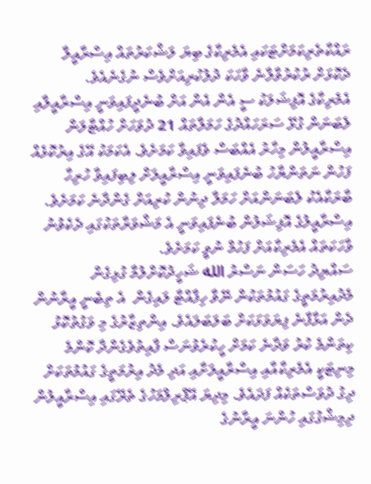ރައްކާތެރިކަމަށްޓަކައި އެމެރިކާގެ ބިޔަ ލަޝްކަރުތައް އިސްރާއީލާ ދެކޮޅަށް ރުކުރުވާލާނެ ވާހަކަ ދުލުކުރިއަށްވެސް ނުގެނެއެވެ.
އެމެރިކާގެ އޮފިޝަލަކު ސީ އެން އެން އަށް ބުނެދީފައިވަނީ އިސްރާއީލާއި ލެބަނަން ގުޅޭ ސަރަހައްދުގެ ހަމަލާތައް 21 ދުވަހަށް ހުއްޓާލަން އިސްރާއީލުން މިހާރު އެއްބަސް ވެފައިވާ ކަމަށެވެ. އެކަމަކު އޭގެ އިރުކޮޅެއް ފަހުން ނަތަންޔާހު ބުނެފައިވަނީ އިސްރާއީލަށް ލިބިފައިވާ ހުރިހާ ބާރަކާއެކު ލެބަނަންއަށް ހަމަލާ ދިނުން ކުރިއަށް ގެންދާނެ ކަމަށެވެ. އިސްރާއީލުގެ އޮފިޝަލުން ބުނެފައިވަނީ އެ މަޝްވަރާތަކުގައި ދެކެވުނު ވާހަކަތައް އެމެރިކާއަށް ފަހުމް ނުވީ ކަމަށެވެ.
ސައްޔިދު ހަސަން ނަސްރު الله ޝަހީދުކޮށްލުމާ ގުޅިގެން މެދުއިރުމަތީގެ ގައުމުތަކުން ނޭވާ ހިފާއްޓާ ލައިގެން  އެ ތިބެނީ އީރާނުން ދެން އަޅާފާނެ ފިޔަވަޅަކަށް ބަލަބަލައެވެ. އިންތިޒާރުގެ މި ވަގުތުކޮޅު ކިތަންމެ ކުރު ވަދާނެ ކަމަށް ހީކުރެވުނަސް ފާއިތުވެގެންދާ ކޮންމެ މިނިޓަކީ އެމެރިކާއާއި އިސްރާއީލަށާއި އަދި މެދު އިރުމަތީގެ ގައުމުތަކަށް ދިގު ދުވަސްތަކެއް ފަދައެވެ. މިދިޔަ އޭޕްރިލްމަހުގެ ތެރޭގައި އިސްރާއީލުން ދިމިޝްގުގައި ހުންނަ އީރާނުގެ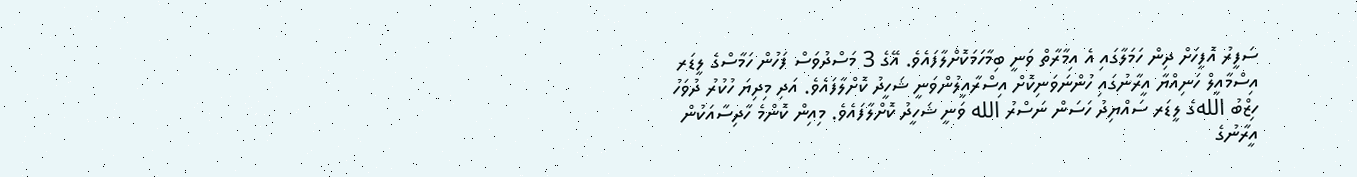ސަފީރު އޮފީހަށް ދިން ހަމަލާގައި އެ އިމާރާތް ވަނީ ބިމާހަމަކޮށްލާފައެވެ. އޭގެ 3 މަސްދުވަސް ފަހުން ހަމާސްގެ ލީޑަރ އިސްމާއީލް ހަނިއްޔާ އީރާނުގައި ހުންނަވަނިކޮށް އިސްރާއީލުންވަނީ ޝަހީދު ކޮށްލާފައެވެ. އަދި މިދިޔަ ހުކުރު ދުވަހު ހިޒްބު اللهގެ ލީޑަރ ސައްޔިދު ހަސަން ނަސްރު الله ވަނީ ޝަހީދު ކޮށްލާފައެވެ. މިއިން ކޮންމެ ހާދިސާއަކުން އީރާނުގެ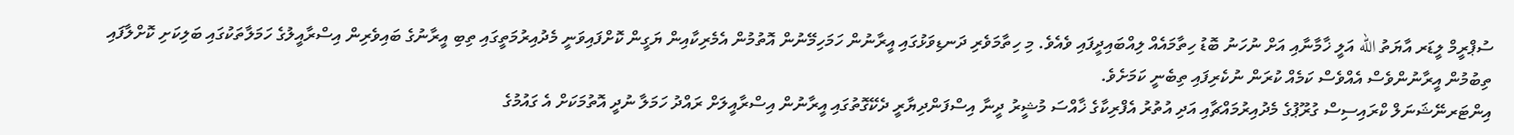ސުޕްރީމް ލީޑަރ އާޔަތު الله އަލީ ޚާމާނާއި އަށް ނުހަނު ބޮޑު ހިތާމައެއް ލިއްބައިދީފައި ވެއެވެ. މި ހިތާމަވެރި ދަނޑިވަޅުގައި އީރާނުން ހަމަހިމޭނުން އޮތުމުން އެމެރިކާއިން ޔަގީން ކޮށްފައިވަނީ މެދުއިރުމަތީގައި ތިބި އީރާނުގެ ބައިވެރިން އިސްރާއީލުގެ ހަމަލާތަކުގައި ބަލިކަށި ކޮށްލާފައި ތިބުމުން އީރާނުންވެސް އެއްވެސް ކަމެއް ކުރަން ނުކެރިފައި ތިބެނީ ކަމަށެވެ.
އިންޓަރނޭޝަނަލް ކްރައިސިސް ގުރޫޕުގެ މެދުއިރުމައްޗާއި އަދި އުތުރު އެފްރިކާގެ ޚާއްސަ މުޝީރު ދީނާ އިސްފަންދިޔާރީ ދެކޭގޮތުގައި އީރާނުން އިސްރާއީލަށް ރައްދު ހަމަލާ ނުދީ އޮތުމަކަށް އެ ގައުމުގެ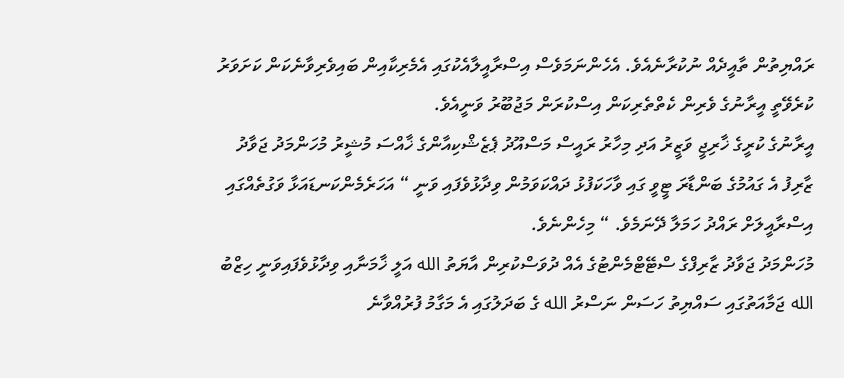ރައްޔިތުން ތާއީދެއް ނުކުރާނެއެވެ. އެހެންނަމަވެސް އިސްރާއީލާއެކުގައި އެމެރިކާއިން ބައިވެރިވާނެކަން ކަށަވަރު ކުރެވޭތީ އީރާނުގެ ވެރިން ކެތްތެރިކަން އިސްކުރަން މަޖުބޫރު ވަނީއެވެ.
އީރާނުގެ ކުރީގެ ޚާރިޖީ ވަޒީރު އަދި މިހާރު ރައީސް މަސްއޫދު ޕެޒެޝްކިއާންގެ ޚާއްސަ މުޝީރު މުހަންމަދު ޖަވާދު ޒާރިފު އެ ގައުމުގެ ބަންޑާރަ ޓީވީ ގައި ވާހަކަފުޅު ދައްކަވަމުން ވިދާޅުވެފައި ވަނީ “ އަހަރެމެންކަނޑައަޅާ ވަގުތެއްގައި އިސްރާއީލަށް ރައްދު ހަމަލާ ދޭނަމެވެ. “ މިހެންނެވެ.
މުހަންމަދު ޖަވާދު ޒާރިފްގެ ސްޓޭޓްމެންޓުގެ އެއް ދުވަސްކުރިން އާޔަތު الله އަލީ ޚާމަނާއި ވިދާޅުވެފައިވަނީ ހިޒްބު الله ޖަމާއަތުގައި ސައްޔިތު ހަސަން ނަސްރު الله ގެ ބަދަލުގައި އެ މަގާމު ފުރުއްވާނެ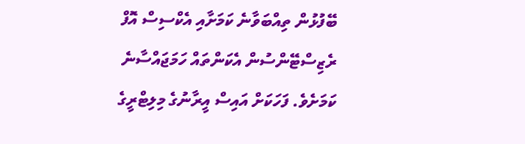ބޭފުޅުން ތިއްބަވާނެ ކަމަށާއި އެކްސިސް އޮފް ރެޒިސްޓޭންސުން އެކަންތައް ހަމަޖައްސާނެ ކަމަށެވެ. ފަހަކަށް އައިސް އީރާނުގެ މިލިޓްރީގެ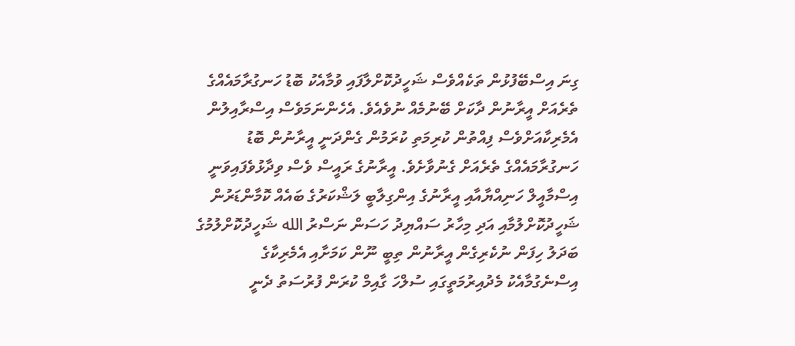ގިނަ އިސްބޭފުޅުން ތަކެއްވެސް ޝަހީދުކޮށްލާފައި ވުމާއެކު ބޮޑު ހަނގުރާމައެއްގެ ތެރެއަށް އީރާނުން ދާކަށް ބޭނުމެއް ނުވެއެވެ. އެހެންނަމަވެސް އިސްރާއިލުން އެމެރިކާއަށްވެސް ފިއްތުން ކުރިމަތި ކުރަމުން ގެންދަނީ އީރާނުން ބޮޑު ހަނގުރާމައެއްގެ ތެރެއަށް ގެނުވާށެވެ. އީރާނުގެ ރައީސް ވެސް ވިދާޅުވެފައިވަނީ އިސްމާއީލް ހަނިއްޔާއާއި އީރާނުގެ އިންގިލާބީ ލަޝްކަރުގެ ބައެއް ކޮމާންޑަރުން ޝަހީދުކޮށްލުމާއި އަދި މިހާރު ސައްޔިދު ހަސަން ނަސްރު الله ޝަހީދުކޮށްލުމުގެ ބަދަލު ހިފަން ނުކެރިގެން އީރާނުން ތިބީ ނޫން ކަމަށާއި އެމެރިކާގެ އިސްނެގުމާއެކު މެދުއިރުމަތީގައި ސުލްހަ ގާއިމް ކުރަން ފުރުސަތު ދެނީ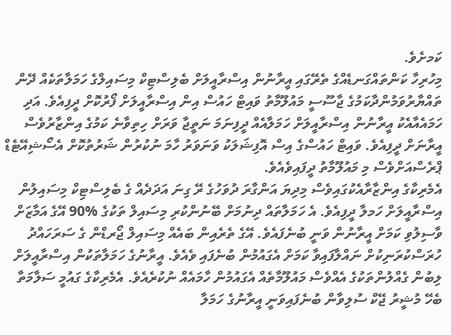ކަމށެވެ.
މިހުރިހާ ކަންތައްގަނޑެއްގެ ތެރޭގައި އީރާނުން އިސްރާއީލަށް ބެލިސްޓިކް މިސައިލްގެ ހަމަލާތަކެއް ދޭން ތައްޔާރުވަމުންދާކަމުގެ ޖާސޫސީ މައުލޫމާތު ވައިޓް ހައުސް އިން އިސްރާއީލަށް ފޯރުކޮށް ދީފިއެވެ. އަދި ހަމައެއާއެކު އީރާނުން އިސްރާއީލަށް ހަމަލާއެއް ދީފިނަމަ ނަތީޖާ ވަރަށް ހިތިވާނެ ކަމުގެ އިންޒާރުވެސް އީރާނަށް ދީފިއެވެ. ވައިޓް ހައުސްގެ އިސް އޮފިޝަލަކު ވަނަވަރު ހާމަ ނުކުރުން ޝަރުތުކޮށް އެސޯޝިއޭޓެޑް ޕްރެސްއަށްވެސް މި މައުލޫމާތު ދީފައިވެއެވެ.
އެމެރިކާގެ އިންޒާރާއެކުގައިވެސް މިދިޔަ އަންގާރަ ދުވަހުގެ ރޭ ގިނަ އަދަދެއް ގެ ބެލިސްޓިކް މިސައިލުން އިސްރާއީލަށް ހަމލާ ދީފިއެވެ. އެ ހަމަލާތައް ދިނުމަށް ބޭނުންކުރި މިސައިލް ތަކުގެ %90 އޭގެ އަމާޒަށް ވާސިލުވި ކަމަށް އީރާނުން ވަނީ ބުނެފައެވެ. އޭގެ ތެރެއިން ބައެއް މިސައިލް ޖޯރޑްން ގެ ސަރަހައްދު ހުރަސްކުރަނިކުށް ނައްލާފައިވާ ކަމަށް އެގައުމުން ބުނެފައި ވެއެވެ. އީރާނުގެ ހަމަލާތަކުން އިސްރާއީލަށް ލިބުން ގެއްލުންތަކުގެ އެއްވެސް މައުލޫމާތެއް އެގައުމުން ހާމައެއް ނުކުރެއެވެ. އެމެރިކާގެ ގައުމީ ސަލާމަތާ ބެހޭ މުޝީރު ޖޭކް ސުލިވާން ބުނެފައިވަނީ އީރާނުގެ ހަމަލާ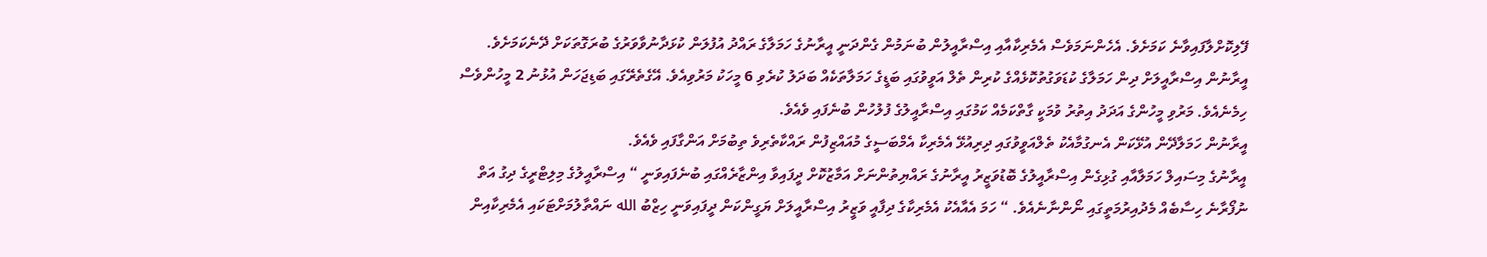ފޭލިކޮށްލާފައިވާނެ ކަމަށެވެ. އެހެންނަމަވެސް އެމެރިކާއާއި އިސްރާއީލުން ބުނަމުން ގެންދަނީ އީރާނުގެ ހަމަލާގެ ރައްދު އުފުލަން ކުޅަދާނުވާވަރުގެ ބުރަގޮތަކަށް ދޭނެކަމަށެވެ.
އީރާނުން އިސްރާއީލަށް ދިން ހަމަލާގެ ކުޑަވަގުތުކޮޅެއްގެ ކުރިން ތެލް އަވީވުގައި ބަޑީގެ ހަމަލާތަކެއް ބަދަލު ކުރެވި 6 މީހަކު މަރުވިއެވެ. އޭގެތެރޭގައި ބަޑިޖަހަން އުޅުނު 2 މީހުންވެސް ހިމެނެއެވެ. މަރުވި މީހުންގެ އަދަދު އިތުރު ވުމަކީ ގާތްކަމެއް ކަމުގައި އިސްރާއީލުގެ ފުލުހުން ބުނެފައި ވެއެވެ.
އީރާނުން ހަމަލާދޭން އުޅޭކަން އެނގުމާއެކު ތެލްއަވީވުގައި ދިރިއުޅޭ އެމެރިކާ އެމްބަސީގެ މުއައްޒިފުން ރައްކާތެރިވެ ތިބުމަށް އަންގާފައި ވެއެވެ.
އީރާނުގެ މިސައިލް ހަމަލާއާއި ގުޅިގެން އިސްރާއީލުގެ ބޮޑުވަޒީރު އީރާނުގެ ރައްޔިތުންނަށް އަމާޒުކޮށް ދީފައިވާ އިންޒާރެއްގައި ބުނެފައިވަނީ “ އިސްރާއީލުގެ މިލިޓްރީގެ ދިގު އަތް ނުފޯރާނެ ހިސާބެއް މެދުއިރުމަތީގައި ނޯންނާނެއެވެ. “ ހަމަ އެއާއެކު އެމެރިކާގެ ދިފާއީ ވަޒީރު އިސްރާއީލަށް ޔަގީންކަން ދީފައިވަނީ ހިޒްބު الله ނައްތާލުމަށްޓަކައި އެމެރިކާއިން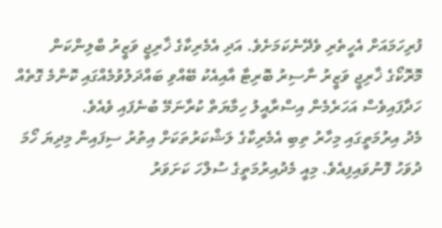ފުރިހަމައަށް އެހީތެރި ވެދޭނެކަމަށެވެ. އަދި އެމެރިކާގެ ޚާރިޖީ ވަޒީރު ބްލިންކަން މޮރޮކޯގެ ޚާރިޖީ ވަޒީރު ނާސިރު ބޮރިޓާ އާއިއެކު ބޭއްވި ބައްދަލުވުމެއްގައި ކޮންމެ ގޮތެއް ހަދާފައިވެސް އަހަރެމެން އިސްރާއީލު ހިމާޔަތް ކުރާނަމޭ ބުނެފައި ވެއެވެ.
މެދު އިރުމަތީގައި މިހާރު ތިބި އެމެރިކާގެ ލަޝްކަރުތަކަށް އިތުރު ސިފައިން މިދިޔަ ހޯމަ ދުވަހު ފޮނުވައިފިއެވެ. މިއީ މެދުއިރުމަތީގެ ސުލްހަ ކަށަވަރު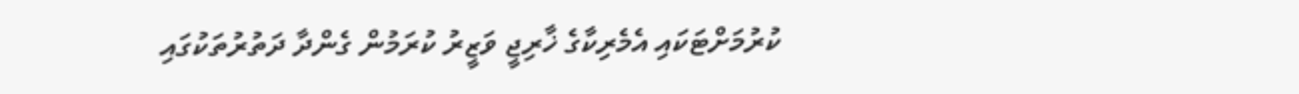ކުރުމަށްޓަކައި އެމެރިކާގެ ޚާރިޖީ ވަޒީރު ކުރަމުން ގެންދާ ދަތުރުތަކުގައި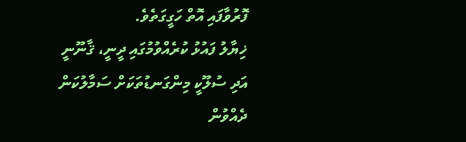ފޮރުވާފައި އޮތް ހަގީގަތެވެ.
ޚިޔާލު ފައުޅު ކުރެއްވުމުގައި ދީނީ، ޤާނޫނީ އަދި ސުލޫކީ މިންގަނޑުތަކަށް ސަމާލުކަން ދެއްވުން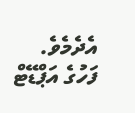އެދެމެވެ.
ފަހުގެ އަޕްޑޭޓް